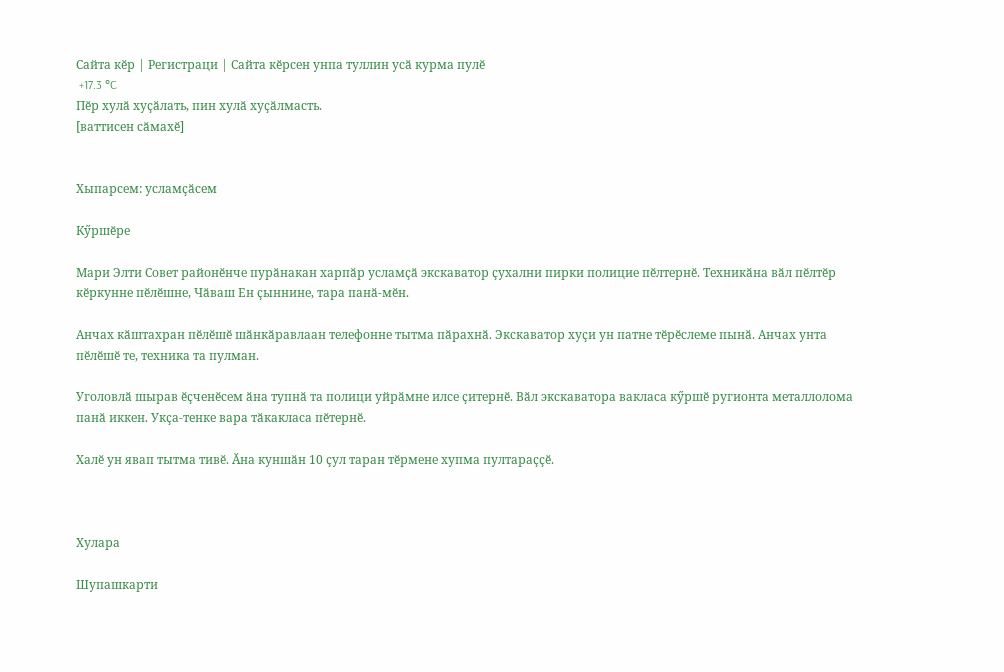Сайта кӗр | Регистраци | Сайта кӗрсен унпа туллин усӑ курма пулӗ
 +17.3 °C
Пӗр хулӑ хуҫӑлать, пин хулӑ хуҫӑлмасть.
[ваттисен сӑмахӗ]


Хыпарсем: усламҫӑсем

Кӳршӗре

Мари Элти Совет районӗнче пурӑнакан харпӑр усламҫӑ экскаватор ҫухални пирки полицие пӗлтернӗ. Техникӑна вӑл пӗлтӗр кӗркунне пӗлӗшне, Чӑваш Ен ҫыннине, тара панӑ-мӗн.

Анчах кӑштахран пӗлӗшӗ шӑнкӑравлаан телефонне тытма пӑрахнӑ. Экскаватор хуҫи ун патне тӗрӗслеме пынӑ. Анчах унта пӗлӗшӗ те, техника та пулман.

Уголовлӑ шырав ӗҫченӗсем ӑна тупнӑ та полици уйрӑмне илсе ҫитернӗ. Вӑл экскаватора вакласа кӳршӗ ругионта металлолома панӑ иккен. Укҫа-тенке вара тӑкакласа пӗтернӗ.

Халӗ ун явап тытма тивӗ. Ӑна куншӑн 10 ҫул таран тӗрмене хупма пултараҫҫӗ.



Хулара

Шупашкарти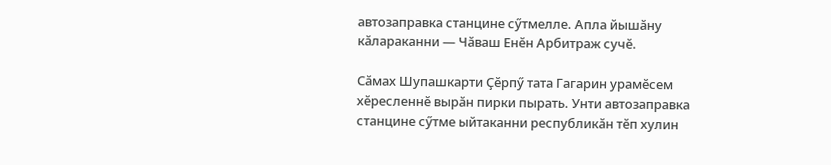автозаправка станцине сӳтмелле. Апла йышӑну кӑлараканни — Чӑваш Енӗн Арбитраж сучӗ.

Сӑмах Шупашкарти Ҫӗрпӳ тата Гагарин урамӗсем хӗресленнӗ вырӑн пирки пырать. Унти автозаправка станцине сӳтме ыйтаканни республикӑн тӗп хулин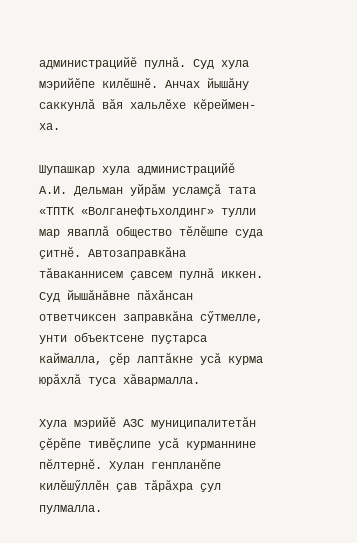администрацийӗ пулнӑ. Суд хула мэрийӗпе килӗшнӗ. Анчах йышӑну саккунлӑ вӑя хальлӗхе кӗреймен-ха.

Шупашкар хула администрацийӗ А.И. Дельман уйрӑм усламҫӑ тата «ТПТК «Волганефтьхолдинг» тулли мар яваплӑ общество тӗлӗшпе суда ҫитнӗ. Автозаправкӑна тӑваканнисем ҫавсем пулнӑ иккен. Суд йышӑнӑвне пӑхӑнсан ответчиксен заправкӑна сӳтмелле, унти объектсене пуҫтарса каймалла, ҫӗр лаптӑкне усӑ курма юрӑхлӑ туса хӑвармалла.

Хула мэрийӗ АЗС муниципалитетӑн ҫӗрӗпе тивӗҫлипе усӑ курманнине пӗлтернӗ. Хулан генпланӗпе килӗшӳллӗн ҫав тӑрӑхра ҫул пулмалла.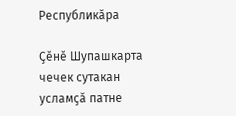Республикӑра

Ҫӗнӗ Шупашкарта чечек сутакан усламҫӑ патне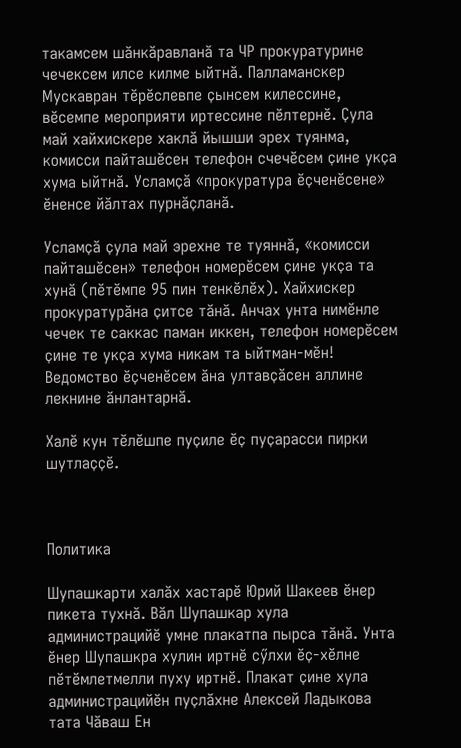такамсем шӑнкӑравланӑ та ЧР прокуратурине чечексем илсе килме ыйтнӑ. Палламанскер Мускавран тӗрӗслевпе ҫынсем килессине, вӗсемпе мероприяти иртессине пӗлтернӗ. Ҫула май хайхискере хаклӑ йышши эрех туянма, комисси пайташӗсен телефон счечӗсем ҫине укҫа хума ыйтнӑ. Усламҫӑ «прокуратура ӗҫченӗсене» ӗненсе йӑлтах пурнӑҫланӑ.

Усламҫӑ ҫула май эрехне те туяннӑ, «комисси пайташӗсен» телефон номерӗсем ҫине укҫа та хунӑ (пӗтӗмпе 95 пин тенкӗлӗх). Хайхискер прокуратурӑна ҫитсе тӑнӑ. Анчах унта нимӗнле чечек те саккас паман иккен, телефон номерӗсем ҫине те укҫа хума никам та ыйтман-мӗн! Ведомство ӗҫченӗсем ӑна ултавҫӑсен аллине лекнине ӑнлантарнӑ.

Халӗ кун тӗлӗшпе пуҫиле ӗҫ пуҫарасси пирки шутлаҫҫӗ.



Политика

Шупашкарти халӑх хастарӗ Юрий Шакеев ӗнер пикета тухнӑ. Вӑл Шупашкар хула администрацийӗ умне плакатпа пырса тӑнӑ. Унта ӗнер Шупашкра хулин иртнӗ сӳлхи ӗҫ-хӗлне пӗтӗмлетмелли пуху иртнӗ. Плакат ҫине хула администрацийӗн пуҫлӑхне Алексей Ладыкова тата Чӑваш Ен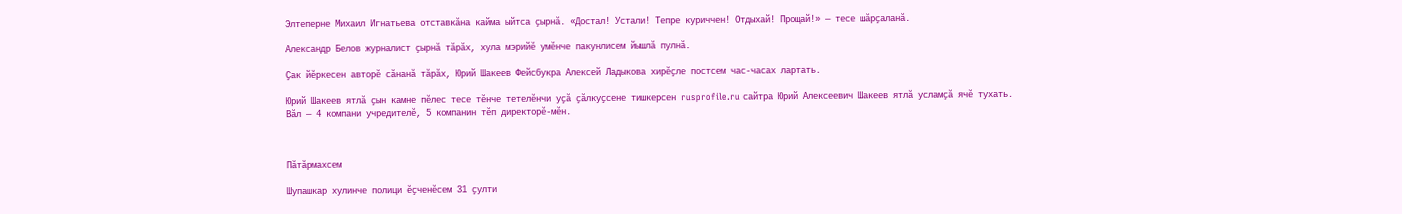Элтеперне Михаил Игнатьева отставкӑна кайма ыйтса ҫырнӑ. «Достал! Устали! Тепре куриччен! Отдыхай! Прощай!» — тесе шӑрҫаланӑ.

Александр Белов журналист ҫырнӑ тӑрӑх, хула мэрийӗ умӗнче пакунлисем йышлӑ пулнӑ.

Ҫак йӗркесен авторӗ сӑнанӑ тӑрӑх, Юрий Шакеев Фейсбукра Алексей Ладыкова хирӗҫле постсем час-часах лартать.

Юрий Шакеев ятлӑ ҫын камне пӗлес тесе тӗнче тетелӗнчи уҫӑ ҫӑлкуҫсене тишкерсен rusprofile.ru сайтра Юрий Алексеевич Шакеев ятлӑ усламҫӑ ячӗ тухать. Вӑл — 4 компани учредителӗ, 5 компанин тӗп директорӗ-мӗн.



Пӑтӑрмахсем

Шупашкар хулинче полици ӗҫченӗсем 31 ҫулти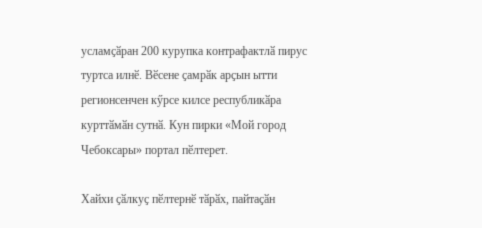усламҫӑран 200 курупка контрафактлӑ пирус туртса илнӗ. Вӗсене ҫамрӑк арҫын ытти регионсенчен кӳрсе килсе республикӑра курттӑмӑн сутнӑ. Кун пирки «Мой город Чебоксары» портал пӗлтерет.

Хайхи ҫӑлкуҫ пӗлтернӗ тӑрӑх, пайтаҫӑн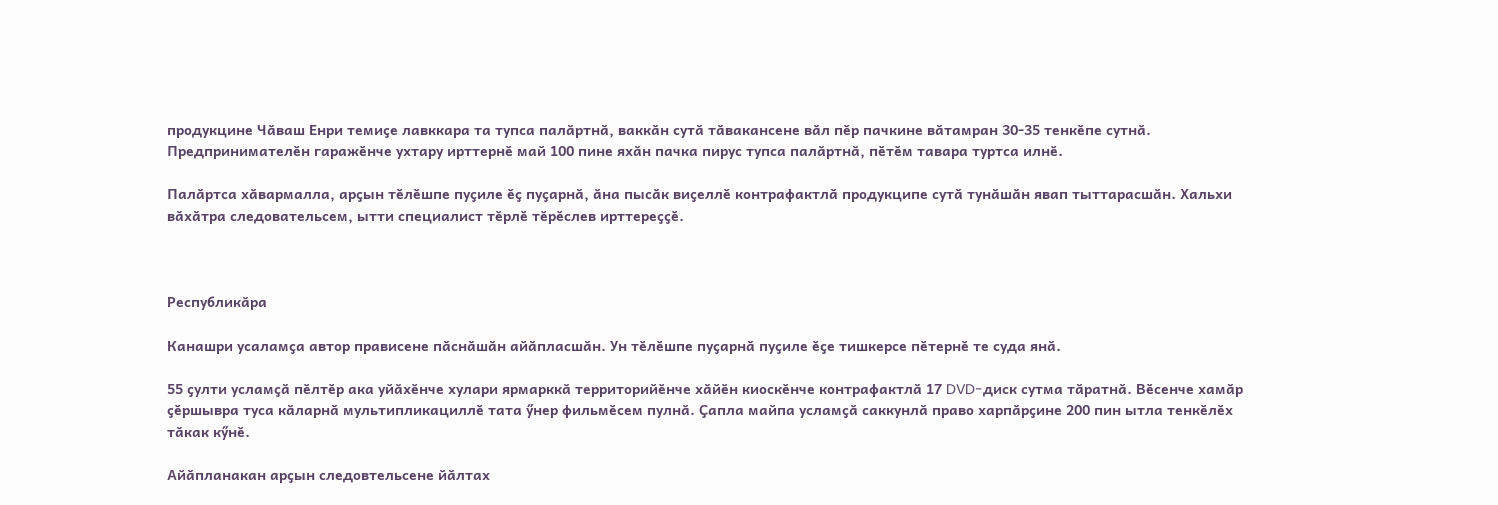продукцине Чӑваш Енри темиҫе лавккара та тупса палӑртнӑ, ваккӑн сутӑ тӑвакансене вӑл пӗр пачкине вӑтамран 30-35 тенкӗпе сутнӑ. Предпринимателӗн гаражӗнче ухтару ирттернӗ май 100 пине яхӑн пачка пирус тупса палӑртнӑ, пӗтӗм тавара туртса илнӗ.

Палӑртса хӑвармалла, арҫын тӗлӗшпе пуҫиле ӗҫ пуҫарнӑ, ӑна пысӑк виҫеллӗ контрафактлӑ продукципе сутӑ тунӑшӑн явап тыттарасшӑн. Хальхи вӑхӑтра следовательсем, ытти специалист тӗрлӗ тӗрӗслев ирттереҫҫӗ.



Республикӑра

Канашри усаламҫа автор прависене пӑснӑшӑн айӑпласшӑн. Ун тӗлӗшпе пуҫарнӑ пуҫиле ӗҫе тишкерсе пӗтернӗ те суда янӑ.

55 ҫулти усламҫӑ пӗлтӗр ака уйӑхӗнче хулари ярмарккӑ территорийӗнче хӑйӗн киоскӗнче контрафактлӑ 17 DVD-диск сутма тӑратнӑ. Вӗсенче хамӑр ҫӗршывра туса кӑларнӑ мультипликациллӗ тата ӳнер фильмӗсем пулнӑ. Ҫапла майпа усламҫӑ саккунлӑ право харпӑрҫине 200 пин ытла тенкӗлӗх тӑкак кӳнӗ.

Айӑпланакан арҫын следовтельсене йӑлтах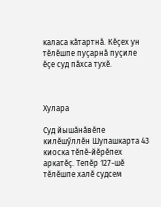каласа кӑтартнӑ. Кӗҫех ун тӗлӗшпе пуҫарнӑ пуҫиле ӗҫе суд пӑхса тухӗ.



Хулара

Суд йышӑнӑвӗпе килӗшӳллӗн Шупашкарта 43 киоска тӗпӗ-йӗрӗпех аркатӗҫ. Тепӗр 127-шӗ тӗлӗшпе халӗ судсем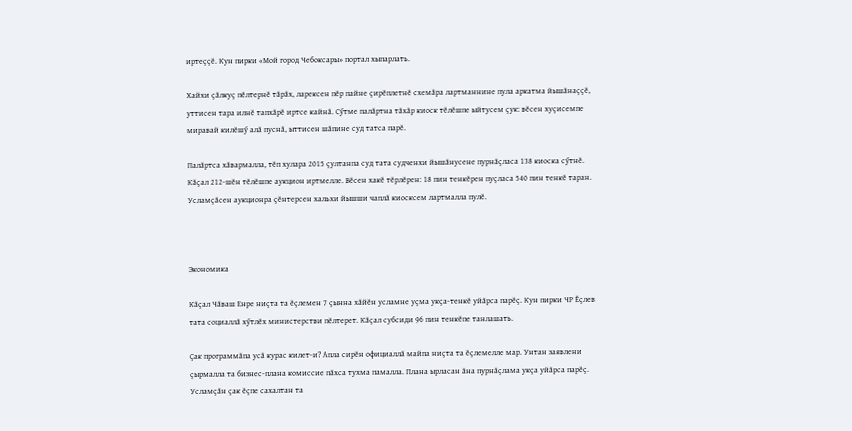иртеҫҫӗ. Кун пирки «Мой город Чебоксары» портал хыпарлать.

Хайхи ҫӑлкуҫ пӗлтернӗ тӑрӑх, ларексен пӗр пайне ҫирӗплетнӗ схемӑра лартманнине пула аркатма йышӑнаҫҫӗ, уттисен тара илнӗ тапхӑрӗ иртсе кайнӑ. Сӳтме палӑртна тӑхӑр киоск тӗлӗшпе ыйтусем ҫук: вӗсен хуҫисемпе миравай килӗшӳ алӑ пуснӑ, ыттисен шӑпине суд татса парӗ.

Палӑртса хӑвармалла, тӗп хулара 2015 ҫултанпа суд тата судченхи йышӑнусене пурнӑҫласа 138 киоска сӳтнӗ. Кӑҫал 212-шӗн тӗлӗшпе аукцион иртмелле. Вӗсен хакӗ тӗрлӗрен: 18 пин тенкӗрен пуҫласа 540 пин тенкӗ таран. Усламҫӑсен аукционра ҫӗнтерсен хальхи йышши чаплӑ киосксем лартмалла пулӗ.



Экономика

Кӑҫал Чӑваш Енре ниҫта та ӗҫлемен 7 ҫынна хӑйӗн усламне уҫма укҫа-тенкӗ уйӑрса парӗҫ. Кун пирки ЧР Ӗҫлев тата социаллӑ хӳтлӗх министерстви пӗлтерет. Кӑҫал субсиди 96 пин тенкӗпе танлашать.

Ҫак программӑпа усӑ курас килет-и? Апла сирӗн официаллӑ майпа ниҫта та ӗҫлемелле мар. Унтан заявлени ҫырмалла та бизнес-плана комиссие пӑхса тухма памалла. Плана ырласан ӑна пурнӑҫлама укҫа уйӑрса парӗҫ. Усламҫӑн ҫак ӗҫпе сахалтан та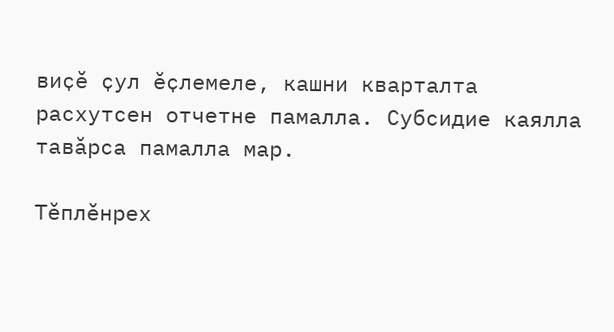виҫӗ ҫул ӗҫлемеле, кашни кварталта расхутсен отчетне памалла. Субсидие каялла тавӑрса памалла мар.

Тӗплӗнрех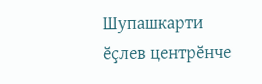Шупашкарти ӗҫлев центрӗнче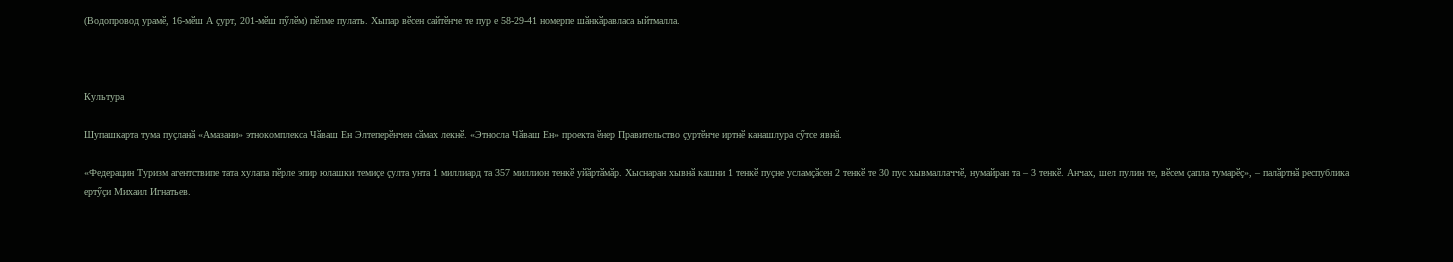(Водопровод урамӗ, 16-мӗш А ҫурт, 201-мӗш пӳлӗм) пӗлме пулать. Хыпар вӗсен сайтӗнче те пур е 58-29-41 номерпе шӑнкӑравласа ыйтмалла.



Культура

Шупашкарта тума пуҫланӑ «Амазани» этнокомплекса Чӑваш Ен Элтеперӗнчен сӑмах лекнӗ. «Этносла Чӑваш Ен» проекта ӗнер Правительство ҫуртӗнче иртнӗ канашлура сӳтсе явнӑ.

«Федерацин Туризм агентствипе тата хулапа пӗрле эпир юлашки темиҫе ҫулта унта 1 миллиард та 357 миллион тенкӗ уйӑртӑмӑр. Хыснаран хывнӑ кашни 1 тенкӗ пуҫне усламҫӑсен 2 тенкӗ те 30 пус хывмаллаччӗ, нумайран та – 3 тенкӗ. Анчах, шел пулин те, вӗсем ҫапла тумарӗҫ», – палӑртнӑ республика ертӳҫи Михаил Игнатьев.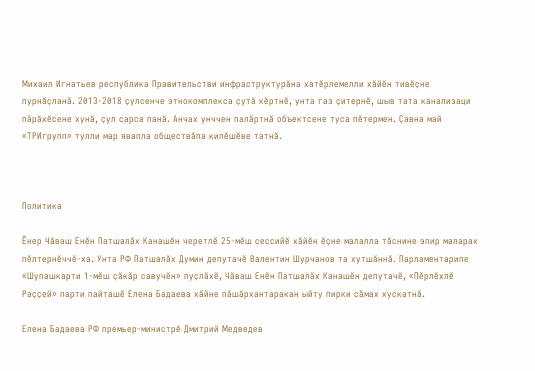Михаил Игнатьев республика Правительстви инфраструктурӑна хатӗрлемелли хӑйӗн тивӗҫне пурнӑҫланӑ. 2013-2018 ҫулсенче этнокомплекса ҫутӑ кӗртнӗ, унта газ ҫитернӗ, шыв тата канализаци пӑрӑхӗсене хунӑ, ҫул сарса панӑ. Анчах унччен палӑртнӑ объектсене туса пӗтермен. Ҫавна май «ТРИгрупп» тулли мар явапла обществӑпа килӗшӗве татнӑ.



Политика

Ӗнер Чӑваш Енӗн Патшалӑх Канашӗн черетлӗ 25-мӗш сессийӗ хӑйӗн ӗҫне малалла тӑснине эпир маларах пӗлтернӗччӗ-ха. Унта РФ Патшалӑх Думин депутачӗ Валентин Шурчанов та хутшӑннӑ. Парламентарипе «Шупашкарти 1-мӗш ҫӑкӑр савучӗн» пуҫлӑхӗ, Чӑваш Енӗн Патшалӑх Канашӗн депутачӗ, «Пӗрлӗхлӗ Раҫҫей» парти пайташӗ Елена Бадаева хӑйне пӑшӑрхантаракан ыйту пирки сӑмах хускатнӑ.

Елена Бадаева РФ премьер-министрӗ Дмитрий Медведев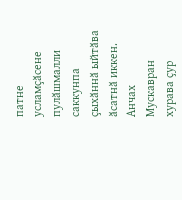патне усламҫӑсене пулӑшмалли саккунпа ҫыхӑннӑ ыйтӑва ӑсатнӑ иккен. Анчах Мускавран хурава ҫур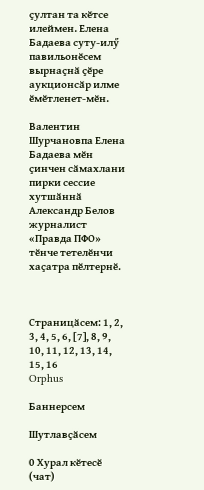ҫултан та кӗтсе илеймен. Елена Бадаева суту-илӳ павильонӗсем вырнаҫнӑ ҫӗре аукционсӑр илме ӗмӗтленет-мӗн.

Валентин Шурчановпа Елена Бадаева мӗн ҫинчен сӑмахлани пирки сессие хутшӑннӑ Александр Белов журналист «Правда ПФО» тӗнче тетелӗнчи хаҫатра пӗлтернӗ.



Страницӑсем: 1, 2, 3, 4, 5, 6, [7], 8, 9, 10, 11, 12, 13, 14, 15, 16
Orphus

Баннерсем

Шутлавҫӑсем

0 Хурал кӗтесӗ (чат)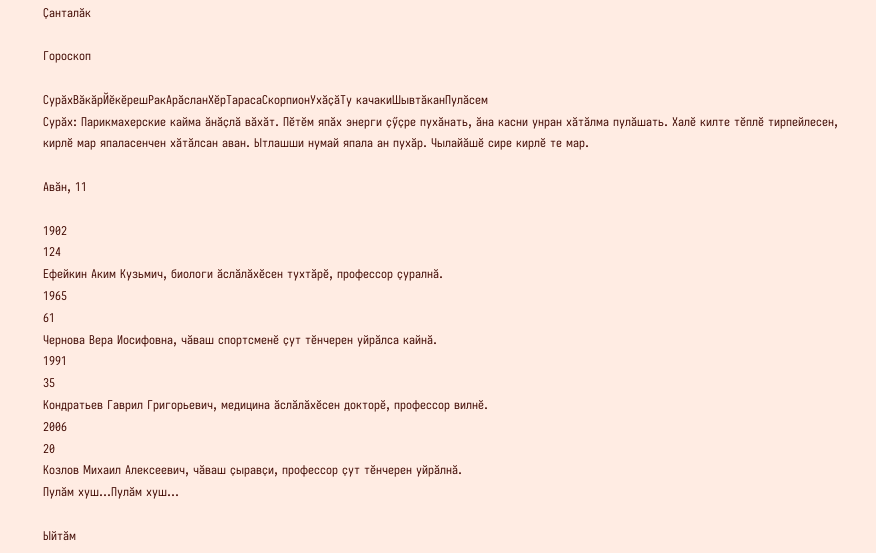Ҫанталӑк

Гороскоп

СурӑхВӑкӑрЙӗкӗрешРакАрӑсланХӗрТарасаСкорпионУхӑҫӑТу качакиШывтӑканПулӑсем
Сурӑх: Парикмахерские кайма ӑнӑҫлӑ вӑхӑт. Пӗтӗм япӑх энерги ҫӳҫре пухӑнать, ӑна касни унран хӑтӑлма пулӑшать. Халӗ килте тӗплӗ тирпейлесен, кирлӗ мар япаласенчен хӑтӑлсан аван. Ытлашши нумай япала ан пухӑр. Чылайӑшӗ сире кирлӗ те мар.

Авӑн, 11

1902
124
Ефейкин Аким Кузьмич, биологи ӑслӑлӑхӗсен тухтӑрӗ, профессор ҫуралнӑ.
1965
61
Чернова Вера Иосифовна, чӑваш спортсменӗ ҫут тӗнчерен уйрӑлса кайнӑ.
1991
35
Кондратьев Гаврил Григорьевич, медицина ӑслӑлӑхӗсен докторӗ, профессор вилнӗ.
2006
20
Козлов Михаил Алексеевич, чӑваш ҫыравҫи, профессор ҫут тӗнчерен уйрӑлнӑ.
Пулӑм хуш...Пулӑм хуш...

Ыйтӑм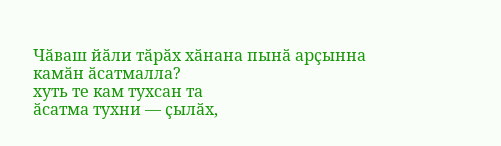Чӑваш йӑли тӑрӑх хӑнана пынӑ арҫынна камӑн ӑсатмалла?
хуть те кам тухсан та
ӑсатма тухни — ҫылӑх,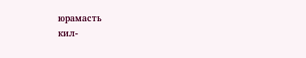юрамасть
кил-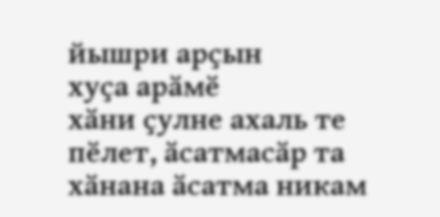йышри арҫын
хуҫа арӑмӗ
хӑни ҫулне ахаль те пӗлет, ӑсатмасӑр та
хӑнана ӑсатма никам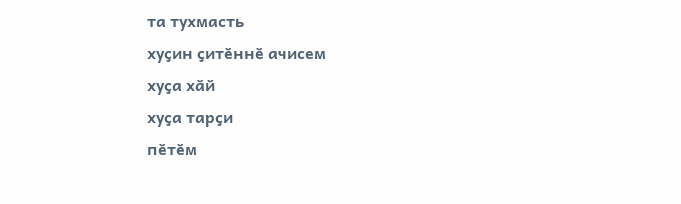та тухмасть
хуҫин ҫитӗннӗ ачисем
хуҫа хӑй
хуҫа тарҫи
пӗтӗм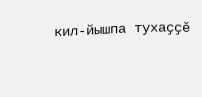кил-йышпа тухаҫҫӗ